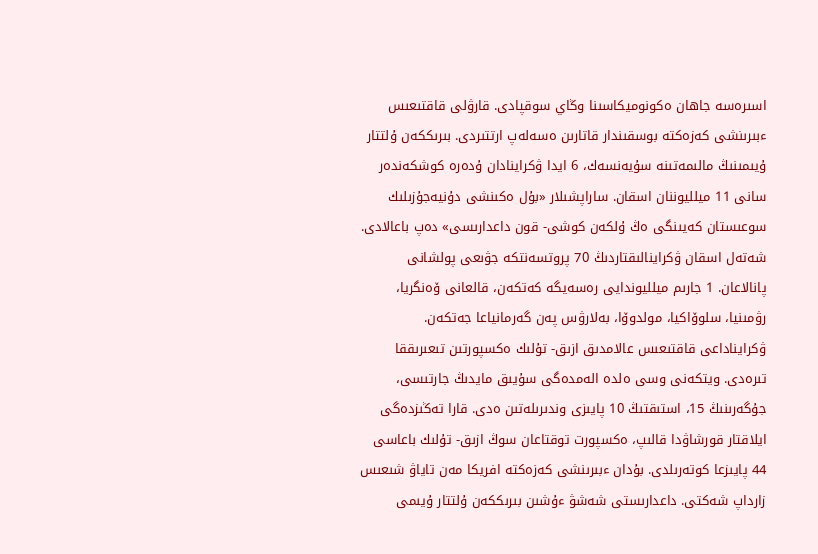اسىرەسە جاھان ەكونوميكاسىنا وڭاي سوقپادى. قارۋلى قاقتىعىس ءبىرىنشى كەزەكتە بوسقىندار قاتارىن ەسەلەپ ارتتىردى. بىرىككەن ۇلتتار ۇيىمىنىڭ مالىمەتىنە سۇيەنسەك، 6 ايدا ۋكراينادان ۇدەرە كوشكەندەر سانى 11 ميلليوننان اسقان. ساراپشىلار «بۇل ەكىنشى دۇنيەجۇزىلىك سوعىستان كەيىنگى ەڭ ۇلكەن كوشى- قون داعدارىسى» دەپ باعالادى.
شەتەل اسقان ۋكراينالىقتاردىڭ 70 پروتسەنتكە جۋىعى پولشانى پانالاعان. 1 جارىم ميلليوندايى رەسەيگە كەتكەن، قالعانى ۆەنگريا، رۋمىنيا، سلوۆاكيا، مولدوۆا، بەلارۋس پەن گەرمانياعا جەتكەن. ۋكرايناداعى قاقتىعىس عالامدىق ازىق- تۇلىك ەكسپورتىن تىعىرىققا تىرەدى. ويتكەنى وسى ەلدە الەمدەگى سۇيىق مايدىڭ جارتىسى، جۇگەرىنىڭ 15، استىقتىڭ 10 پايىزى وندىرىلەتىن ەدى. قارا تەڭىزدەگى ايلاقتار قورشاۋدا قالىپ، ەكسپورت توقتاعان سوڭ ازىق- تۇلىك باعاسى 44 پايىزعا كوتەرىلدى. بۇدان ءبىرىنشى كەزەكتە افريكا مەن تاياۋ شىعىس زارداپ شەكتى. داعدارىستى شەشۋ ءۇشىن بىرىككەن ۇلتتار ۇيىمى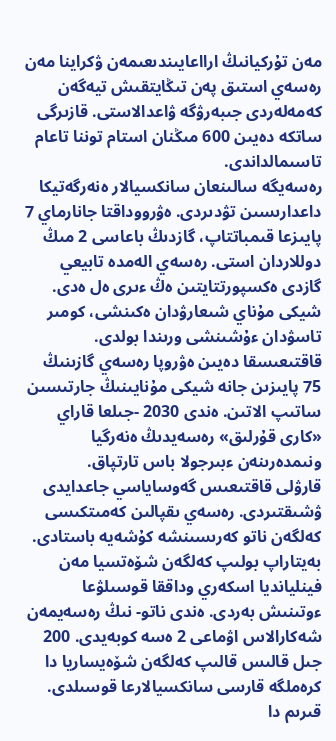مەن تۇركيانىڭ ارااعايىندىعىمەن ۋكراينا مەن رەسەي استىق پەن تىڭايتقىش تيەگەن كەمەلەردى جىبەرۋگە ۋاعدالاستى. قازىرگى ساتكە دەيىن 600 مىڭنان استام توننا تاعام تاسىمالداندى.
رەسەيگە سالىنعان سانكسيالار ەنەرگەتيكا داعدارىسىن تۋدىردى. ەۋرووداقتا جانارماي 7 پايىزعا قىمباتتاپ، گازدىڭ باعاسى 2 مىڭ دوللاردان استى. رەسەي الەمدە تابيعي گازدى ەكسپورتتايتىن ەڭ ءىرى ەل ەدى. شيكى مۇناي شىعارۋدان ەكىنشى، كومىر تاسۋدان ءۇشىنشى ورىندا بولدى. قاقتىعىسقا دەيىن ەۋروپا رەسەي گازىنىڭ 75 پايىزىن جانە شيكى مۇنايىنىڭ جارتىسىن ساتىپ الاتىن. ەندى 2030 -جىلعا قاراي «كارى قۇرلىق» رەسەيدىڭ ەنەرگيا ونىمدەرىنەن ءبىرجولا باس تارتپاق.
قارۋلى قاقتىعىس گەوساياسي جاعدايدى ۋشىقتىردى. رەسەي ىقپالىن كەمىتكىسى كەلگەن ناتو كەرىسىنشە كۇشەيە باستادى. بەيتاراپ بولىپ كەلگەن شۆەتسيا مەن فينليانديا اسكەري وداققا قوسىلۋعا ءوتىنىش بەردى. ەندى ناتو- نىڭ رەسەيمەن شەكارالاس اۋماعى 2 ەسە كوبەيدى. 200 جىل قالىس قالىپ كەلگەن شۆەيساريا دا كرەملگە قارسى سانكسيالارعا قوسىلدى.
قىرىم دا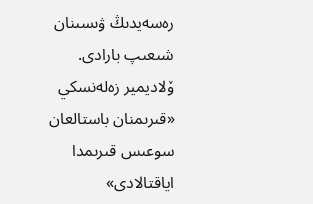رەسەيدىڭ ۋىسىنان شىعىپ بارادى. ۆلاديمير زەلەنسكي «قىرىمنان باستالعان سوعىس قىرىمدا اياقتالادى»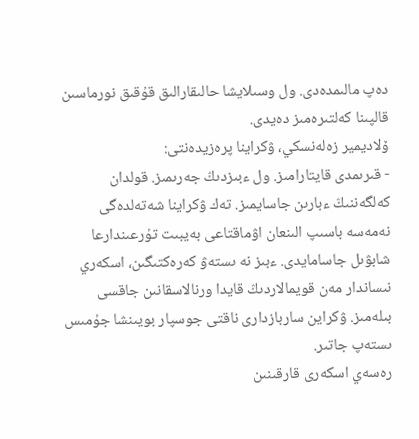دەپ مالىمدەدى. ول وسىلايشا حالىقارالىق قۇقىق نورماسىن قالپىنا كەلتىرەمىز دەيدى.
ۆلاديمير زەلەنسكي، ۋكراينا پرەزيدەنتى:
- قىرىمدى قايتارامىز. ول ءبىزدىڭ جەرىمىز. قولدان كەلگەننىڭ ءبارىن جاسايمىز. تەك ۋكراينا شەتەلدەگى نەمەسە باسىپ الىنعان اۋماقتاعى بەيبىت تۇرعىندارعا شابۋىل جاسامايدى. ءبىز نە ىستەۋ كەرەكتىگىن، اسكەري نىساندار مەن قويمالاردىڭ قايدا ورنالاسقانىن جاقسى بىلەمىز. ۋكراين ساربازدارى ناقتى جوسپار بويىنشا جۇمىس ىستەپ جاتىر.
رەسەي اسكەرى قارقىنىن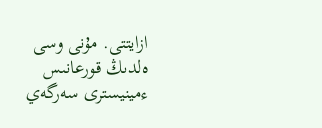ازايتتى. مۇنى وسى ەلدىڭ قورعانىس ءمينيسترى سەرگەي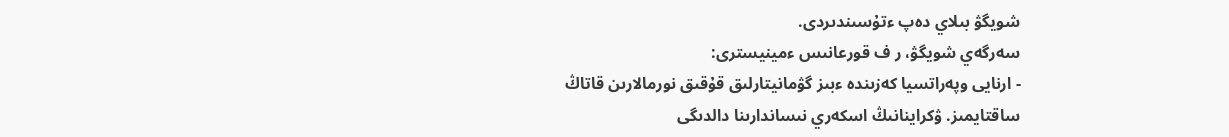شويگۋ بىلاي دەپ ءتۇسىندىردى.
سەرگەي شويگۋ، ر ف قورعانىس ءمينيسترى:
- ارنايى وپەراتسيا كەزىندە ءبىز گۋمانيتارلىق قۇقىق نورمالارىن قاتاڭ ساقتايمىز. ۋكراينانىڭ اسكەري نىساندارىنا دالدىگى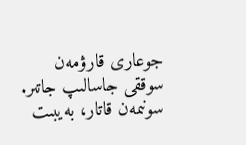جوعارى قارۋمەن سوققى جاسالىپ جاتىر. سونىمەن قاتار، بەيبىت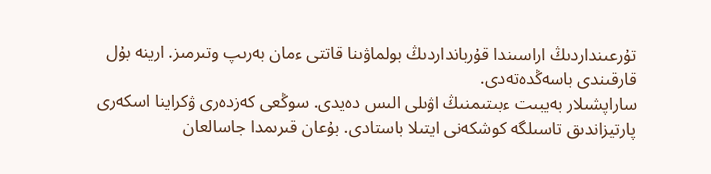تۇرعىنداردىڭ اراسىندا قۇربانداردىڭ بولماۋىنا قاتتى ءمان بەرىپ وتىرمىز. ارينە بۇل قارقىندى باسەڭدەتەدى.
ساراپشىلار بەيبىت ءبىتىمنىڭ اۋىلى الىس دەيدى. سوڭعى كەزدەرى ۋكراينا اسكەرى پارتيزاندىق تاسىلگە كوشكەنى ايتىلا باستادى. بۇعان قىرىمدا جاسالعان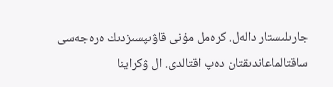جارىلىستار دالەل. كرەمل مۇنى قاۋىپسىزدىك ەرەجەسى ساقتالماعاندىقتان دەپ اقتالدى. ال ۋكراينا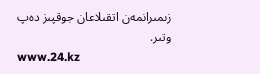زىمىرانمەن اتقىلاعان جوقپىز دەپ وتىر.
www.24.kz